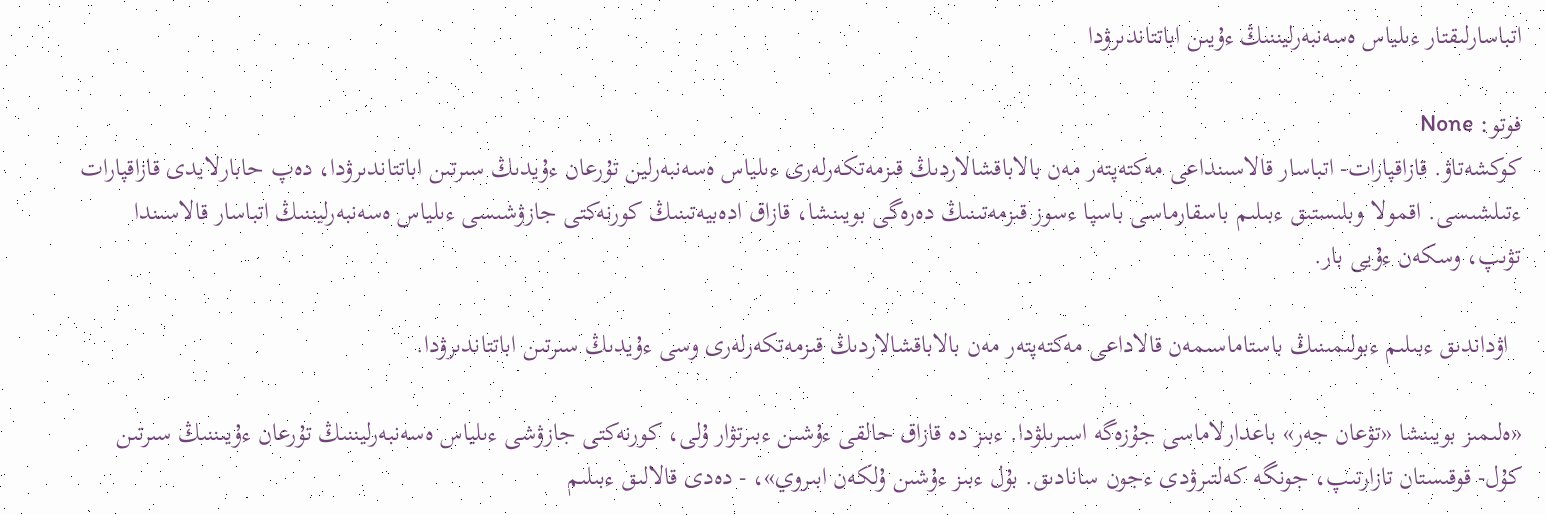اتباسارلىقتار ءىلياس ەسەنبەرليننىڭ ءۇيىن اباتتاندىرۋدا

فوتو: None
كوكشەتاۋ. قازاقپارات- اتباسار قالاسىنداعى مەكتەپتەر مەن بالاباقشالاردىڭ قىزمەتكەرلەرى ءىلياس ەسەنبەرلين تۇرعان ءۇيدىڭ سىرتىن اباتتاندىرۋدا، دەپ حابارلايدى قازاقپارات ءتىلشىسى. اقمولا وبلىستىق ءبىلىم باسقارماسى باسپا ءسوز قىزمەتىنىڭ دەرەگى بويىنشا، قازاق ادەبيەتىنىڭ كورنەكتى جازۋشىسى ءىلياس ەسەنبەرليننىڭ اتباسار قالاسىندا تۋىپ، وسكەن ءۇيى بار.

  اۋداندىق ءبىلىم ءبولىمىنىڭ باستاماسىمەن قالاداعى مەكتەپتەر مەن بالاباقشالاردىڭ قىزمەتكەرلەرى وسى ءۇيدىڭ سىرتىن اباتتاندىرۋدا.

«ەلىمىز بويىنشا «تۋعان جەر» باعدارلاماسى جۇزەگە اسىرىلۋدا. ءبىز دە قازاق حالقى ءۇشىن ءبىرتۋار ۇلى، كورنەكتى جازۋشى ءىلياس ەسەنبەرليننىڭ تۇرعان ءۇيىننىڭ سىرتىن كۇل- قوقىستان تازارتىپ، جونگە كەلتىرۋدى ءجون سانادىق. بۇل ءبىز ءۇشىن ۇلكەن ابىروي»، - دەدى قالالىق ءبىلىم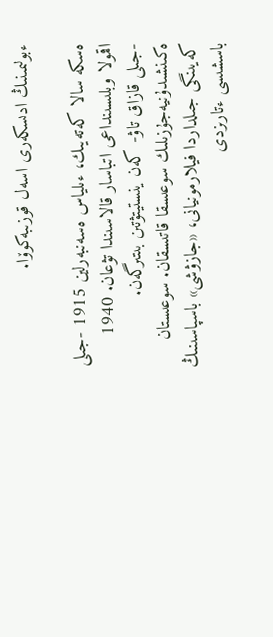ءبولىمىنىڭ ادىسكەرى اسەل قوزىبەكوۆا.

ەسكە سالا كەتەيىك، ءىلياس ەسەنبەرلين 1915 -جىلى اقمولا وبلىسىنداعى اتباسار قالاسىندا تۋعان. 1940 -جىلى قازاق تاۋ- كەن ينستيتۋتىن بىتىرگەن. ەكىنشىدۇنيەجۇزىلىك سوعىسقا قاتىسقان. سوعىستان كەيىنگى جىلداردا فيلارمونيانى، «جازۋشى» باسپاسىنىڭ باسشىسى ءتارىزدى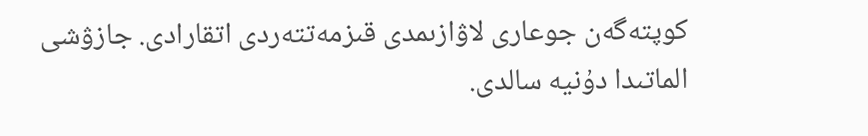كوپتەگەن جوعارى لاۋازىمدى قىزمەتتەردى اتقارادى. جازۋشى الماتىدا دۇنيە سالدى.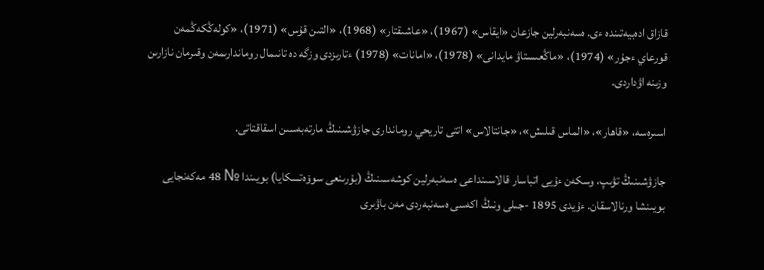قازاق ادەبيەتىندە ءى. ەسەنبەرلين جازعان «ايقاس» (1967)، «عاشىقتار» (1968)، «التىن قۇس» (1971)، «كولەڭكەڭمەن قورعاي ءجۇر» (1974)، «ماڭعىستاۋ مايدانى» (1978)، «امانات» (1978) ءتارىزدى وزگە دە تانىمال روماندارىمەن وقىرمان نازارىن وزىنە اۋداردى.

اسىرەسە، «قاھار»، «الماس قىلىش»، «جانتالاس» اتتى تاريحي روماندارى جازۋشىنىڭ مارتەبەسىن اسقاقتاتى.

جازۋشىنىڭ تۋىپ، وسكەن ءۇيى اتباسار قالاسىنداعى ەسەنبەرلين كوشەسىنىڭ (بۇرىنعى سوۆەتسكايا) بويىندا № 48 مەكەنجايى بويىنشا ورنالاسقان. ءۇيدى 1895 -جىلى ونىڭ اكەسى ەسەنبەردى مەن باۋىرى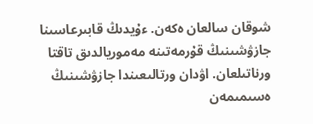شوقان سالعان ەكەن. ءۇيدىڭ قابىرعاسىنا جازۋشىنىڭ قۇرمەتىنە مەموريالدىق تاقتا ورناتىلعان. اۋدان ورتالىعىندا جازۋشىنىڭ ەسىمىمەن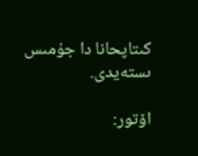كىتاپحانا دا جۇمىس ىستەيدى.

اۆتور: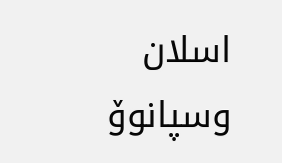اسلان وسپانوۆ